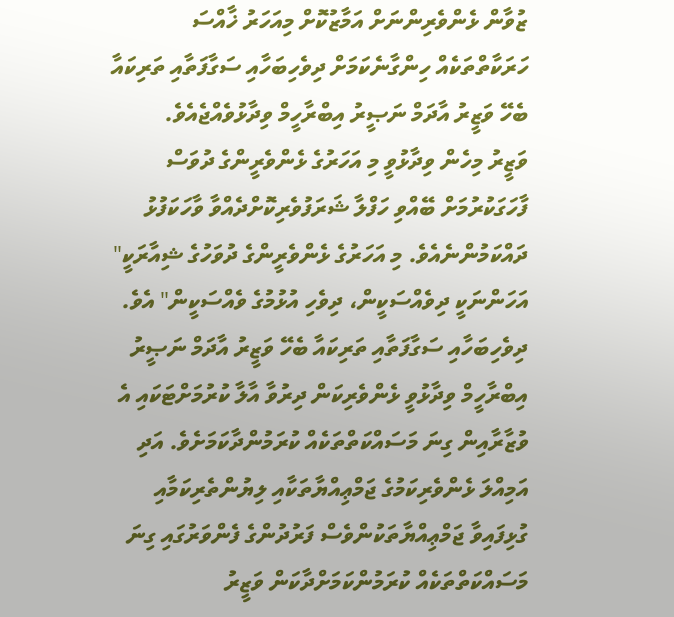ޒުވާން ޅެންވެރިންނަށް އަމާޒުކޮށް މިއަހަރު ޚާއްސަ ހަރަކާތްތަކެއް ހިންގާނެކަމަށް ދިވެހިބަހާއި ސަގާފަތާއި ތަރިކައާ ބެހޭ ވަޒީރު އާދަމް ނަޞީރު އިބްރާހީމް ވިދާޅުވެއްޖެއެވެ.
ވަޒީރު މިހެން ވިދާޅުވީ މި އަހަރުގެ ޅެންވެރީންގެ ދުވަސް ފާހަގަކުރުމަށް ބޭއްވި ހަފްލާ ޝަރަފުވެރިކޮށްދެއްވާ ވާހަކަފުޅު ދައްކަމުންނެއެވެ. މި އަހަރުގެ ޅެންވެރީންގެ ދުވަހުގެ ޝިއާރަކީ" އަހަންނަކީ ދިވެއްސަކީން، ދިވެހި އުޅުމުގެ ވެއްސަކީން" އެވެ.
ދިވެހިބަހާއި ސަގާފަތާއި ތަރިކައާ ބެހޭ ވަޒީރު އާދަމް ނަޞީރު އިބްރާހީމް ވިދާޅުވީ ޅެންވެރިކަން ދިރުވާ އާލާ ކުރުމަށްޓަކައި އެ ވުޒާރާއިން ގިނަ މަސައްކަތްތަކެއް ކުރަމުންދާކަމަށެވެ. އަދި އަމިއްލަ ޅެންވެރިކަމުގެ ޖަމްޢިއްޔާތަކާއި ލިޔުންތެރިކަމާއި ގުޅިފައިވާ ޖަމްޢިއްޔާތަކުންވެސް ފަރުދުންގެ ފެންވަރުގައި ގިނަ މަސައްކަތްތަކެއް ކުރަމުންކަމަށްދާކަން ވަޒީރު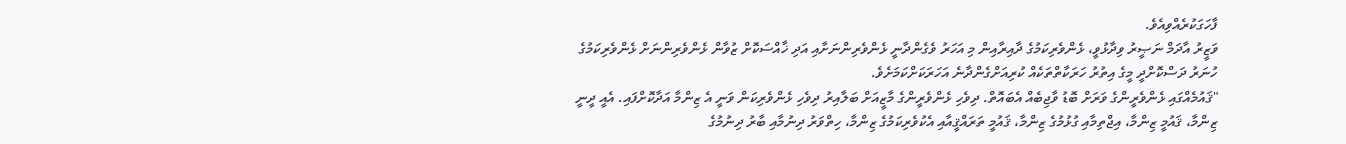ފާހަގަކުރެއްވިއެވެ.
ވަޒީރު އާދަމް ނަޞީރު ވިދާޅުވީ، ޅެންވެރިކަމުގެ ދާއިރާއިން މި އަހަރު ވެގެންދާނީ ޅެންވެރިންނަށާއި އަދި ޚާއްސަކޮށް ޒުވާން ޅެންވެރިންނަށް ޅެންވެރިކަމުގެ ހުނަރު ދަސްކޮށްދީ މީގެ އިތުރު ހަރަކާތްތަކެއް ކުރިއަށްގެންދާނެ އަހަރަކަށްކަމަށެވެ.
"ޤައުމެއްގައި ޅެންވެރީންގެ ވަރަށް ބޮޑު ވާޖިބެއް އެބައޮތް. ދިވެހި ޅެންވެރީންގެ މާޒީއަށް ބަލާއިރު ދިވެހި ޅެންވެރިކަން ވަނީ އެ ޒިންމާ އަދާކޮށްފައި. އެއީ ދީނީ ޒިންމާ، ޤައުމީ ޒިންމާ، އިޖްތިމާއި ގުޅުމުގެ ޒިންމާ، ޤައުމީ ތަރައްޤީއާއި އެކުވެރިކަމުގެ ޒިންމާ، ހިތްވަރު ދިނުމާއި ބާރު ދިނުމުގެ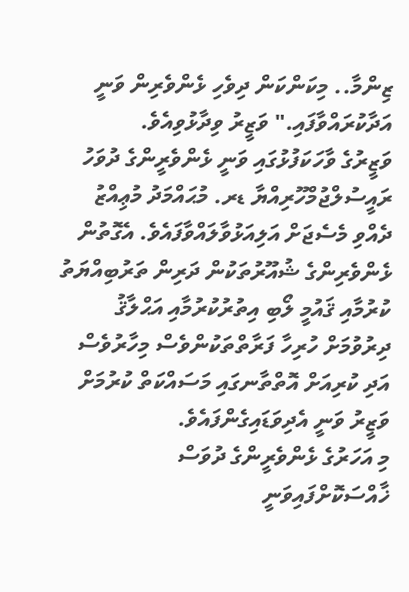ޒިންމާ.. މިކަންކަން ދިވެހި ޅެންވެރިން ވަނީ އަދާކުރައްވާފައި." ވަޒީރު ވިދާޅުވިއެވެ.
ވަޒީރުގެ ވާހަކަފުޅުގައި ވަނީ ޅެންވެރީންގެ ދުވަހު ރައީސުލްޖުމްހޫރިއްޔާ ޑރ. މުޙައްމަދު މުޢިއްޒު ދެއްވި މެސެޖަށް އަލިއަޅުވާލައްވާފައެވެ. އެގޮތުން ޅެންވެރިންގެ ޝުއޫރުތަކުން ދަރިން ތަރުބިއްޔަތު ކުރުމާއި ޤައުމީ ލޯބި އިތުރުކުރުމާއި އަޙްލާޤު ދިރުވުމަށް ހުރިހާ ފަރާތްތަކުންވެސް މިހާރުވެސް އަދި ކުރިއަށް އޮތްތާނގައި މަސައްކަތް ކުރުމަށް ވަޒީރު ވަނީ އެދިވަޑައިގެންފައެވެ.
މި އަހަރުގެ ޅެންވެރީންގެ ދުވަސް ޚާއްސަކޮށްފައިވަނީ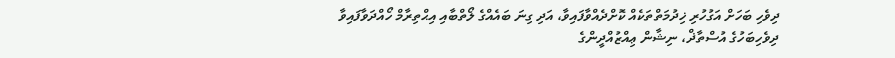ދިވެހި ބަހަށް އަގުހުރި ޚިދުމަތްތަކެއް ކޮށްދެއްވާފައިވާ، އަދި ގިނަ ބައެއްގެ ލޯތްބާއި އިޙްތިރާމް ހޯއްދަވާފައިވާ ދިވެހިބަހުގެ އުސްތާޛް، ނިޝާން ޢިއްޒުއްދީންގެ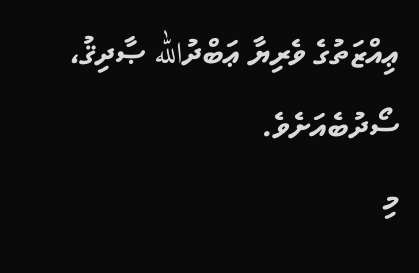ޢިއްޒަތުގެ ވެރިޔާ ޢަބްދުالله ޞާދިޤު، ސޯދުބެއަށެވެ.
މި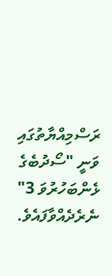ރަސްމިއްޔާތުގައި ވަނީ "ސޯދުބެގެ ޅެންބަހުރުވަ 3" ނެރެދެއްވާފައެވެ.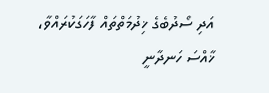އަދި ސޯދުބެގެ ޚިދުމަތްތައް ފާހަގަކުރައްވާ، ޚާއްސަ ހަނދާނީ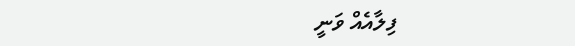ފިލާއެއް ވަނީ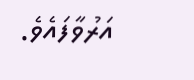އަރުވާފައެވެ.